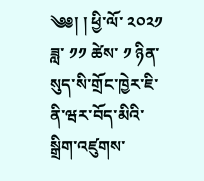༄༅། ། ཕྱི་ལོ་ ༢༠༢༡ ཟླ་ ༡༡ ཚེས་ ༡ ཉིན་སུད་སི་གྲོང་ཁྱེར་ཇི་ནི་ཝར་བོད་མིའི་སྒྲིག་འཛུགས་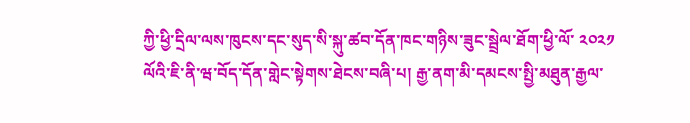ཀྱི་ཕྱི་དྲིལ་ལས་ཁུངས་དང་སུད་སི་སྐུ་ཚབ་དོན་ཁང་གཉིས་ཟུང་སྦྲེལ་ཐོག་ཕྱི་ལོ་ ༢༠༢༡ ལོའི་ཇི་ནི་ཝ་བོད་དོན་གླེང་སྟེགས་ཐེངས་བཞི་པ། རྒྱ་ནག་མི་དམངས་སྤྱི་མཐུན་རྒྱལ་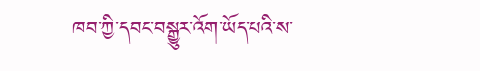ཁབ་ཀྱི་དབང་བསྒྱུར་འོག་ཡོད་པའི་ས་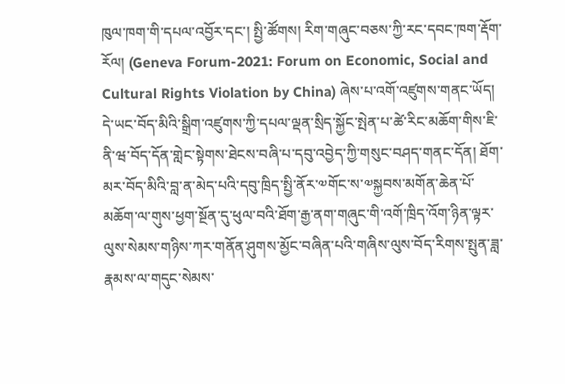ཁུལ་ཁག་གི་དཔལ་འབྱོར་དང་། སྤྱི་ཚོགས། རིག་གཞུང་བཅས་ཀྱི་རང་དབང་ཁག་རྡོག་རོལ། (Geneva Forum-2021: Forum on Economic, Social and Cultural Rights Violation by China) ཞེས་པ་འགོ་འཛུགས་གནང་ཡོད།
དེ་ཡང་བོད་མིའི་སྒྲིག་འཛུགས་ཀྱི་དཔལ་ལྡན་སྲིད་སྐྱོང་སྤེན་པ་ཚེ་རིང་མཆོག་གིས་ཇི་ནི་ཝ་བོད་དོན་གླེང་སྟེགས་ཐེངས་བཞི་པ་དབུ་འབྱེད་ཀྱི་གསུང་བཤད་གནང་དོན། ཐོག་མར་བོད་མིའི་བླ་ན་མེད་པའི་དབུ་ཁྲིད་སྤྱི་ནོར་༧གོང་ས་༧སྐྱབས་མགོན་ཆེན་པོ་མཆོག་ལ་གུས་ཕྱག་སྔོན་དུ་ཕུལ་བའི་ཐོག་རྒྱ་ནག་གཞུང་གི་འགོ་ཁྲིད་འོག་ཉིན་ལྟར་ལུས་སེམས་གཉིས་ཀར་གནོན་ཤུགས་མྱོང་བཞིན་པའི་གཞིས་ལུས་བོད་རིགས་སྤུན་ཟླ་རྣམས་ལ་གདུང་སེམས་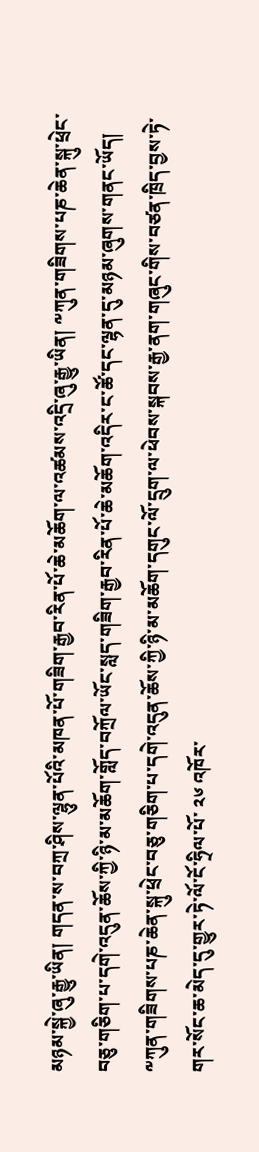མཉམ་སྐྱེ་ཞུ་རྒྱུ་ཡིན། གདན་ས་བཀྲ་ཤིས་ལྷུན་པོའི་མཁན་པོ་གཟིག་རྒྱབ་རིན་པོ་ཆེ་མཆོག་ལ་འཚམས་འདྲི་ཞུ་རྒྱུ་ཡིན། ༸ཀུན་གཟིགས་པཎ་ཆེན་སྐུ་ཕྲེང་བཅུ་གཅིག་པ་དགེ་འདུན་ཆོས་ཀྱི་ཉི་མ་མཆོག་གློད་བཀྲོལ་ཡོང་སླད་གཟིག་རྒྱབ་རིན་པོ་ཆེ་མཆོག་འདིར་ང་ཚོ་དང་ལྷན་དུ་མཉམ་ཞུགས་གནང་ཡོད། ༸ཀུན་གཟིགས་པཎ་ཆེན་སྐུ་ཕྲེང་བཅུ་གཅིག་པ་དགེ་འདུན་ཆོས་ཀྱི་ཉི་མ་མཆོག་དགུང་ལོ་དྲུག་ལ་ཕེབས་སྐབས་རྒྱ་ནག་གཞུང་གིས་བཙན་ཁྲིད་བྱས་ཏེ་གར་སོང་ཆ་མེད་དུ་གྱུར་ཏེ་ལོ་ངོ་ཧྲིལ་པོ་ ༢༦ འཁོར་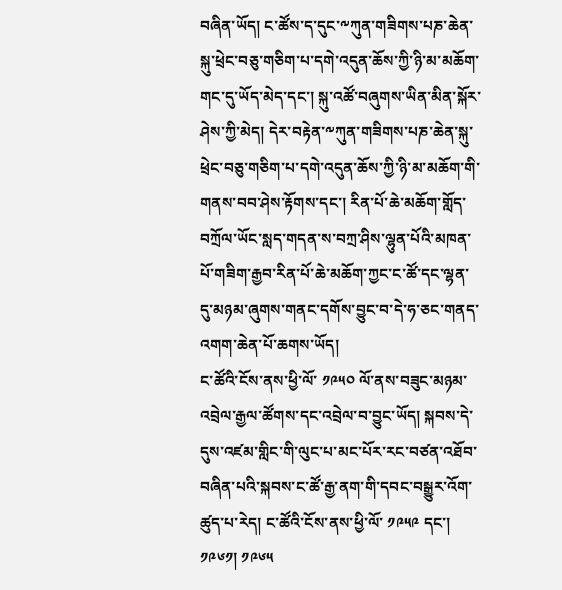བཞིན་ཡོད། ང་ཚོས་ད་དུང་༸ཀུན་གཟིགས་པཎ་ཆེན་སྐུ་ཕྲེང་བཅུ་གཅིག་པ་དགེ་འདུན་ཆོས་ཀྱི་ཉི་མ་མཆོག་གང་དུ་ཡོད་མེད་དང་། སྐུ་འཚོ་བཞུགས་ཡིན་མིན་སྐོར་ཤེས་ཀྱི་མེད། དེར་བརྟེན་༸ཀུན་གཟིགས་པཎ་ཆེན་སྐུ་ཕྲེང་བཅུ་གཅིག་པ་དགེ་འདུན་ཆོས་ཀྱི་ཉི་མ་མཆོག་གི་གནས་བབ་ཤེས་རྟོགས་དང་། རིན་པོ་ཆེ་མཆོག་གློད་བཀྲོལ་ཡོང་སླད་གདན་ས་བཀྲ་ཤིས་ལྷུན་པོའི་མཁན་པོ་གཟིག་རྒྱབ་རིན་པོ་ཆེ་མཆོག་ཀྱང་ང་ཚོ་དང་ལྷན་དུ་མཉམ་ཞུགས་གནང་དགོས་བྱུང་བ་དེ་ཧ་ཅང་གནད་འགག་ཆེན་པོ་ཆགས་ཡོད།
ང་ཚོའི་ངོས་ནས་ཕྱི་ལོ་ ༡༩༥༠ ལོ་ནས་བཟུང་མཉམ་འབྲེལ་རྒྱལ་ཚོགས་དང་འབྲེལ་བ་བྱུང་ཡོད། སྐབས་དེ་དུས་འཛམ་གླིང་གི་ལུང་པ་མང་པོར་རང་བཙན་འཐོབ་བཞིན་པའི་སྐབས་ང་ཚོ་རྒྱ་ནག་གི་དབང་བསྒྱུར་འོག་ཚུད་པ་རེད། ང་ཚོའི་ངོས་ནས་ཕྱི་ལོ་ ༡༩༥༩ དང་། ༡༩༦༡། ༡༩༦༥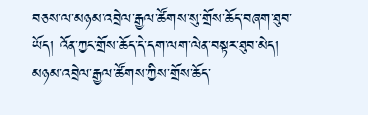བཅས་ལ་མཉམ་འབྲེལ་རྒྱལ་ཚོགས་སུ་གྲོས་ཆོད་བཞག་ཐུབ་ཡོད། འོན་ཀྱང་གྲོས་ཆོད་དེ་དག་ལག་ལེན་བསྟར་ཐུབ་མེད། མཉམ་འབྲེལ་རྒྱལ་ཚོགས་ཀྱིས་གྲོས་ཆོད་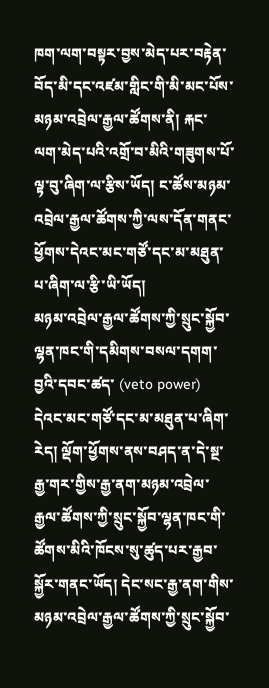ཁག་ལག་བསྟར་བྱས་མེད་པར་བརྟེན་བོད་མི་དང་འཛམ་གླིང་གི་མི་མང་པོས་མཉམ་འབྲེལ་རྒྱལ་ཚོགས་ནི། རྐང་ལག་མེད་པའི་འགྲོ་བ་མིའི་གཟུགས་པོ་ལྟ་བུ་ཞིག་ལ་རྩིས་ཡོད། ང་ཚོས་མཉམ་འབྲེལ་རྒྱལ་ཚོགས་ཀྱི་ལས་དོན་གནང་ཕྱོགས་དེའང་མང་གཙོ་དང་མ་མཐུན་པ་ཞིག་ལ་རྩི་ཡི་ཡོད།
མཉམ་འབྲེལ་རྒྱལ་ཚོགས་ཀྱི་སྲུང་སྐྱོབ་ལྷན་ཁང་གི་དམིགས་བསལ་དགག་བྱའི་དབང་ཚད་ (veto power) དེའང་མང་གཙོ་དང་མ་མཐུན་པ་ཞིག་རེད། ལྡོག་ཕྱོགས་ནས་བཤད་ན་དེ་སྔ་རྒྱ་གར་གྱིས་རྒྱ་ནག་མཉམ་འབྲེལ་རྒྱལ་ཚོགས་ཀྱི་སྲུང་སྐྱོབ་ལྷན་ཁང་གི་ཚོགས་མིའི་ཁོངས་སུ་ཚུད་པར་རྒྱབ་སྐྱོར་གནང་ཡོད། དེང་སང་རྒྱ་ནག་གིས་མཉམ་འབྲེལ་རྒྱལ་ཚོགས་ཀྱི་སྲུང་སྐྱོབ་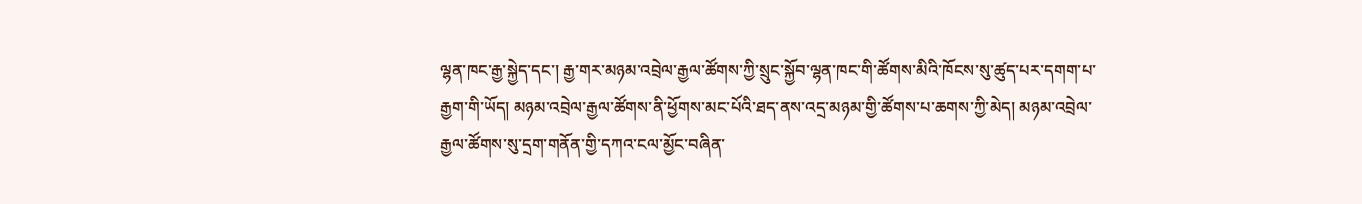ལྷན་ཁང་རྒྱ་སྐྱེད་དང་། རྒྱ་གར་མཉམ་འབྲེལ་རྒྱལ་ཚོགས་ཀྱི་སྲུང་སྐྱོབ་ལྷན་ཁང་གི་ཚོགས་མིའི་ཁོངས་སུ་ཚུད་པར་དགག་པ་རྒྱག་གི་ཡོད། མཉམ་འབྲེལ་རྒྱལ་ཚོགས་ནི་ཕྱོགས་མང་པོའི་ཐད་ནས་འདྲ་མཉམ་གྱི་ཚོགས་པ་ཆགས་ཀྱི་མེད། མཉམ་འབྲེལ་རྒྱལ་ཚོགས་སུ་དྲག་གནོན་གྱི་དཀའ་ངལ་མྱོང་བཞིན་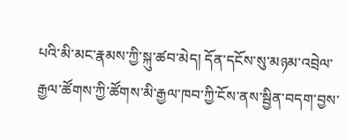པའི་མི་མང་རྣམས་ཀྱི་སྐུ་ཚབ་མེད། དོན་དངོས་སུ་མཉམ་འབྲེལ་རྒྱལ་ཚོགས་ཀྱི་ཚོགས་མི་རྒྱལ་ཁབ་ཀྱི་ངོས་ནས་སྦྱིན་བདག་བྱས་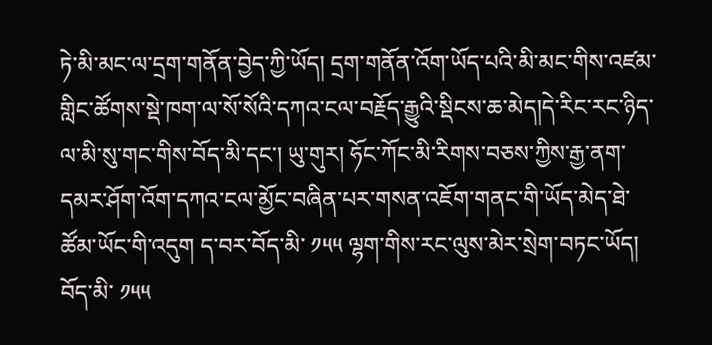ཏེ་མི་མང་ལ་དྲག་གནོན་བྱེད་ཀྱི་ཡོད། དྲག་གནོན་འོག་ཡོད་པའི་མི་མང་གིས་འཛམ་གླིང་ཚོགས་སྡེ་ཁག་ལ་སོ་སོའི་དཀའ་ངལ་བརྗོད་རྒྱུའི་སྡིངས་ཆ་མེད།དེ་རིང་རང་ཉིད་ལ་མི་སུ་གང་གིས་བོད་མི་དང་། ཡུ་གུར། ཧོང་ཀོང་མི་རིགས་བཅས་ཀྱིས་རྒྱ་ནག་དམར་ཤོག་འོག་དཀའ་ངལ་མྱོང་བཞིན་པར་གསན་འཇོག་གནང་གི་ཡོད་མེད་ཐེ་ཚོམ་ཡོང་གི་འདུག ད་བར་བོད་མི་ ༡༥༥ ལྷག་གིས་རང་ལུས་མེར་སྲེག་བཏང་ཡོད། བོད་མི་ ༡༥༥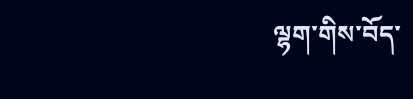ལྷག་གིས་བོད་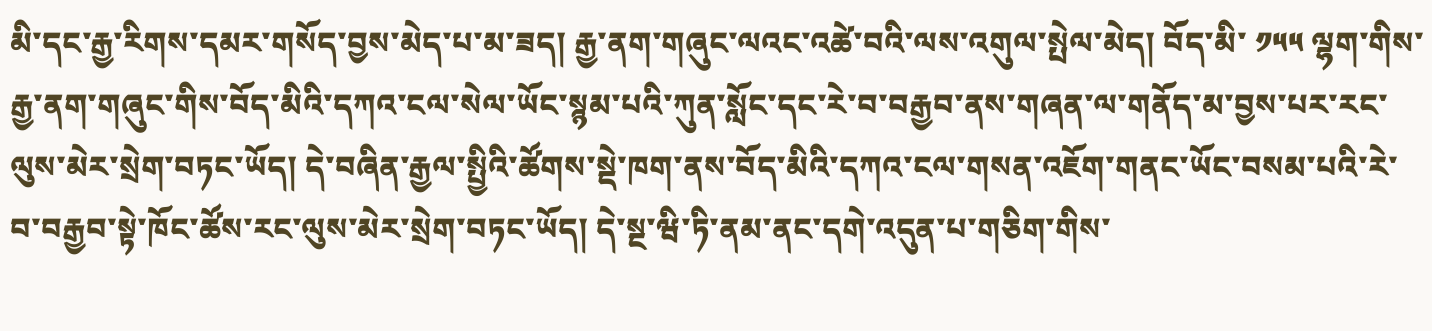མི་དང་རྒྱ་རིགས་དམར་གསོད་བྱས་མེད་པ་མ་ཟད། རྒྱ་ནག་གཞུང་ལའང་འཚེ་བའི་ལས་འགུལ་སྤེལ་མེད། བོད་མི་ ༡༥༥ ལྷག་གིས་རྒྱ་ནག་གཞུང་གིས་བོད་མིའི་དཀའ་ངལ་སེལ་ཡོང་སྙམ་པའི་ཀུན་སློང་དང་རེ་བ་བརྒྱབ་ནས་གཞན་ལ་གནོད་མ་བྱས་པར་རང་ལུས་མེར་སྲེག་བཏང་ཡོད། དེ་བཞིན་རྒྱལ་སྤྱིའི་ཚོགས་སྡེ་ཁག་ནས་བོད་མིའི་དཀའ་ངལ་གསན་འཇོག་གནང་ཡོང་བསམ་པའི་རེ་བ་བརྒྱབ་སྟེ་ཁོང་ཚོས་རང་ལུས་མེར་སྲེག་བཏང་ཡོད། དེ་སྔ་ཝི་ཏི་ནམ་ནང་དགེ་འདུན་པ་གཅིག་གིས་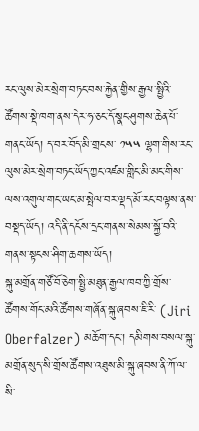རང་ལུས་མེར་སྲེག་བཏང་བས་རྐྱེན་གྱིས་རྒྱལ་སྤྱིའི་ཚོགས་སྡེ་ཁག་ནས་དེར་ཧ་ཅང་དོ་སྣང་ཤུགས་ཆེན་པོ་གནང་ཡོད། ད་བར་བོད་མི་གྲངས་ ༡༥༥ ལྷག་གིས་རང་ལུས་མེར་སྲེག་བཏང་ཡོད་ཀྱང་འཛམ་གླིང་མི་མང་གིས་ལས་འགུལ་གང་ཡང་མ་སྤེལ་བར་ལྡད་མོ་རང་བལྟས་ནས་བསྡད་ཡོད། འདི་ནི་དངོས་དྲང་གནས་སེམས་སྐྱོ་བའི་གནས་སྟངས་ཤིག་ཆགས་ཡོད།
སྐུ་མགྲོན་གཙོ་བོ་ཅེག་སྤྱི་མཐུན་རྒྱལ་ཁབ་ཀྱི་གྲོས་ཚོགས་གོང་མའི་ཚོགས་གཞོན་སྐུ་ཞབས་ཇི་རི་ (Jiri Oberfalzer) མཆོག་དང་། དམིགས་བསལ་སྐུ་མགྲོན་སུད་སི་གྲོས་ཚོགས་འཐུས་མི་སྐུ་ཞབས་ནི་ཀོ་ལ་སི་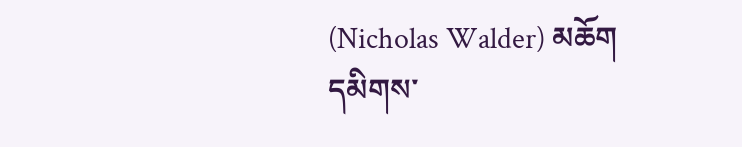(Nicholas Walder) མཆོག དམིགས་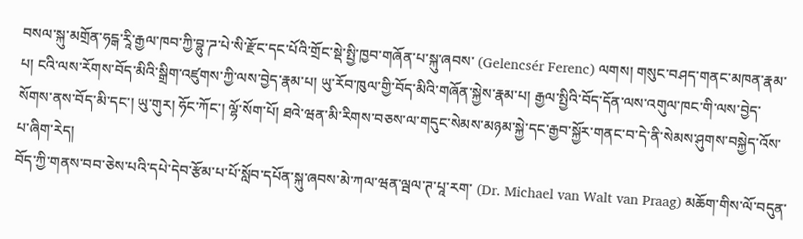བསལ་སྐུ་མགྲོན་ཧངྒ་རཱི་རྒྱལ་ཁབ་ཀྱི་བྷུ་ཌ་པེ་སི་རྫོང་དང་པོའི་གྲོང་སྡེ་སྤྱི་ཁྱབ་གཞོན་པ་སྐུ་ཞབས་ (Gelencsér Ferenc) ལགས། གསུང་བཤད་གནང་མཁན་རྣམ་པ། ངའི་ལས་རོགས་བོད་མིའི་སྒྲིག་འཛུགས་ཀྱི་ལས་བྱེད་རྣམ་པ། ཡུ་རོབ་ཁུལ་གྱི་བོད་མིའི་གཞོན་སྐྱེས་རྣམ་པ། རྒྱལ་སྤྱིའི་བོད་དོན་ལས་འགུལ་ཁང་གི་ལས་བྱེད་སོགས་ནས་བོད་མི་དང་། ཡུ་གུར། ཧོང་ཀོང་། ལྷོ་སོག་པོ། ཐའེ་ཝན་མི་རིགས་བཅས་ལ་གདུང་སེམས་མཉམ་སྐྱེ་དང་རྒྱབ་སྐྱོར་གནང་བ་དེ་ནི་སེམས་ཤུགས་བསྐྱེད་འོས་པ་ཞིག་རེད།
བོད་ཀྱི་གནས་བབ་ཅེས་པའི་དཔེ་དེབ་རྩོམ་པ་པོ་སློབ་དཔོན་སྐུ་ཞབས་མེ་ཀལ་ཝན་ལྦལ་ཊ་པཱ་རག་ (Dr. Michael van Walt van Praag) མཆོག་གིས་ལོ་བདུན་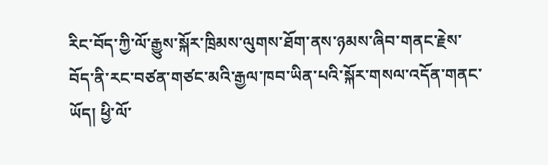རིང་བོད་ཀྱི་ལོ་རྒྱུས་སྐོར་ཁྲིམས་ལུགས་ཐོག་ནས་ཉམས་ཞིབ་གནང་རྗེས་བོད་ནི་རང་བཙན་གཙང་མའི་རྒྱལ་ཁབ་ཡིན་པའི་སྐོར་གསལ་འདོན་གནང་ཡོད། ཕྱི་ལོ་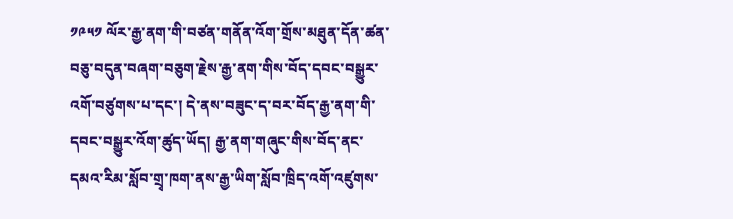༡༩༥༡ ལོར་རྒྱ་ནག་གི་བཙན་གནོན་འོག་གྲོས་མཐུན་དོན་ཚན་བཅུ་བདུན་བཞག་བཅུག་རྗེས་རྒྱ་ནག་གིས་བོད་དབང་བསྒྱུར་འགོ་བཙུགས་པ་དང་། དེ་ནས་བཟུང་ད་བར་བོད་རྒྱ་ནག་གི་དབང་བསྒྱུར་འོག་ཚུད་ཡོད། རྒྱ་ནག་གཞུང་གིས་བོད་ནང་དམའ་རིམ་སློབ་གྲྭ་ཁག་ནས་རྒྱ་ཡིག་སློབ་ཁྲིད་འགོ་འཛུགས་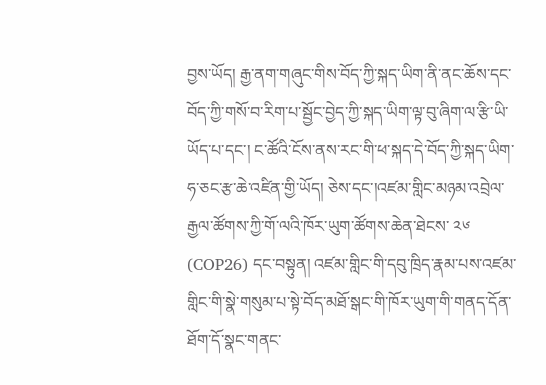བྱས་ཡོད། རྒྱ་ནག་གཞུང་གིས་བོད་ཀྱི་སྐད་ཡིག་ནི་ནང་ཆོས་དང་བོད་ཀྱི་གསོ་བ་རིག་པ་སྦྱོང་བྱེད་ཀྱི་སྐད་ཡིག་ལྟ་བུ་ཞིག་ལ་རྩི་ཡི་ཡོད་པ་དང་། ང་ཚོའི་ངོས་ནས་རང་གི་ཕ་སྐད་དེ་བོད་ཀྱི་སྐད་ཡིག་ཧ་ཅང་རྩ་ཆེ་འཛིན་གྱི་ཡོད། ཅེས་དང་།འཛམ་གླིང་མཉམ་འབྲེལ་རྒྱལ་ཚོགས་ཀྱི་གོ་ལའི་ཁོར་ཡུག་ཚོགས་ཆེན་ཐེངས་ ༢༦ (COP26) དང་བསྟུན། འཛམ་གླིང་གི་དབུ་ཁྲིད་རྣམ་པས་འཛམ་གླིང་གི་སྣེ་གསུམ་པ་སྟེ་བོད་མཐོ་སྒང་གི་ཁོར་ཡུག་གི་གནད་དོན་ཐོག་དོ་སྣང་གནང་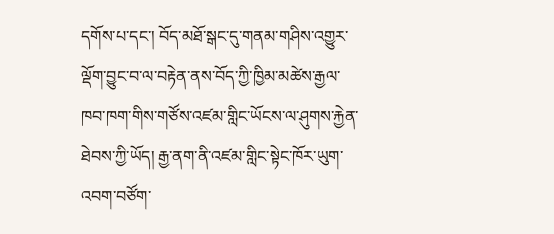དགོས་པ་དང་། བོད་མཐོ་སྒང་དུ་གནམ་གཤིས་འགྱུར་ལྡོག་བྱུང་བ་ལ་བརྟེན་ནས་བོད་ཀྱི་ཁྱིམ་མཚེས་རྒྱལ་ཁབ་ཁག་གིས་གཙོས་འཛམ་གླིང་ཡོངས་ལ་ཤུགས་རྐྱེན་ཐེབས་ཀྱི་ཡོད། རྒྱ་ནག་ནི་འཛམ་གླིང་སྟེང་ཁོར་ཡུག་འབག་བཙོག་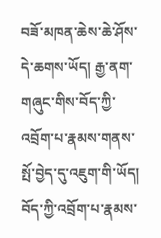བཟོ་མཁན་ཆེས་ཆེ་ཤོས་དེ་ཆགས་ཡོད། རྒྱ་ནག་གཞུང་གིས་བོད་ཀྱི་འབྲོག་པ་རྣམས་གནས་སྤོ་བྱེད་དུ་འཇུག་གི་ཡོད། བོད་ཀྱི་འབྲོག་པ་རྣམས་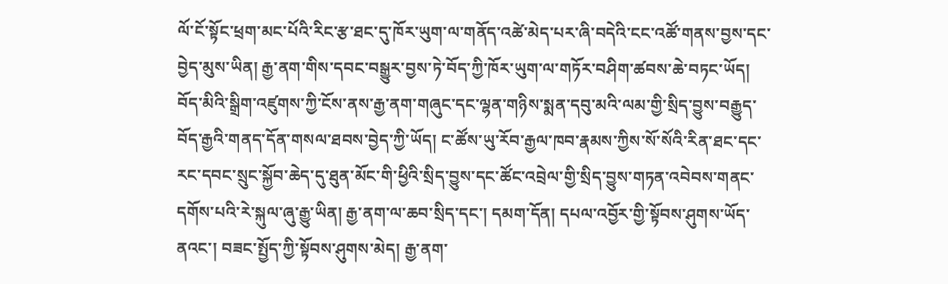ལོ་ངོ་སྟོང་ཕྲག་མང་པོའི་རིང་རྩ་ཐང་དུ་ཁོར་ཡུག་ལ་གནོད་འཚེ་མེད་པར་ཞི་བདེའི་ངང་འཚོ་གནས་བྱས་དང་བྱེད་མུས་ཡིན། རྒྱ་ནག་གིས་དབང་བསྒྱུར་བྱས་ཏེ་བོད་ཀྱི་ཁོར་ཡུག་ལ་གཏོར་བཤིག་ཚབས་ཆེ་བཏང་ཡོད།
བོད་མིའི་སྒྲིག་འཛུགས་ཀྱི་ངོས་ནས་རྒྱ་ནག་གཞུང་དང་ལྷན་གཉིས་སྨན་དབུ་མའི་ལམ་གྱི་སྲིད་བྱུས་བརྒྱུད་བོད་རྒྱའི་གནད་དོན་གསལ་ཐབས་བྱེད་ཀྱི་ཡོད། ང་ཚོས་ཡུ་རོབ་རྒྱལ་ཁབ་རྣམས་ཀྱིས་སོ་སོའི་རིན་ཐང་དང་རང་དབང་སྲུང་སྐྱོབ་ཆེད་དུ་ཐུན་མོང་གི་ཕྱིའི་སྲིད་བྱུས་དང་ཚོང་འབྲེལ་གྱི་སྲིད་བྱུས་གཏན་འབེབས་གནང་དགོས་པའི་རེ་སྐུལ་ཞུ་རྒྱུ་ཡིན། རྒྱ་ནག་ལ་ཆབ་སྲིད་དང་། དམག་དོན། དཔལ་འབྱོར་གྱི་སྟོབས་ཤུགས་ཡོད་ནའང་། བཟང་སྤྱོད་ཀྱི་སྟོབས་ཤུགས་མེད། རྒྱ་ནག་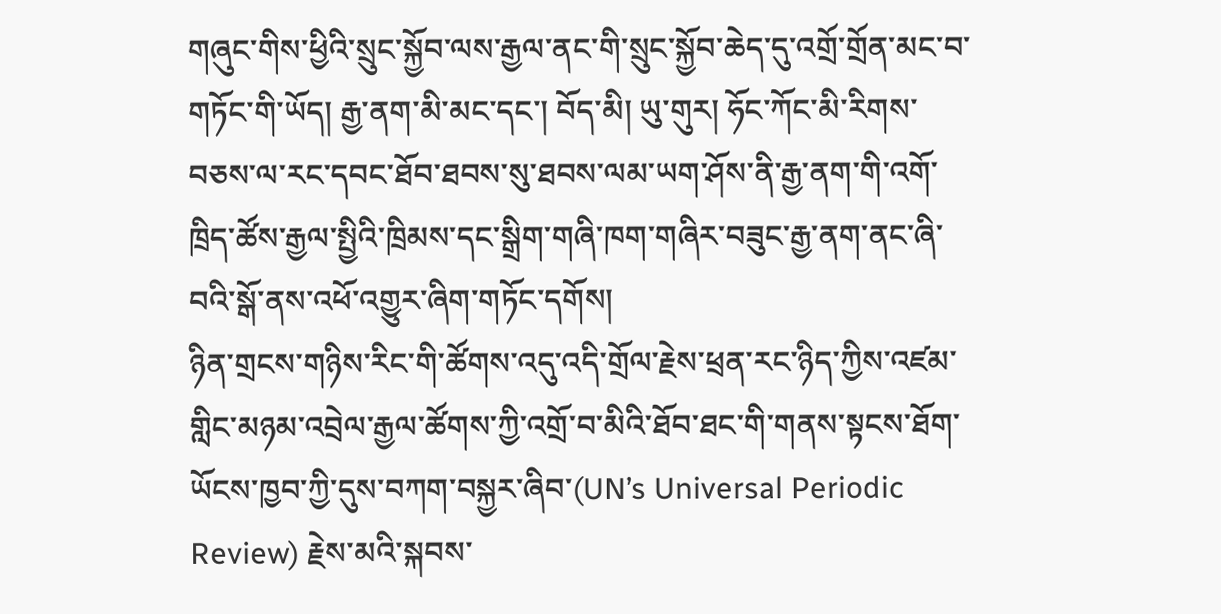གཞུང་གིས་ཕྱིའི་སྲུང་སྐྱོབ་ལས་རྒྱལ་ནང་གི་སྲུང་སྐྱོབ་ཆེད་དུ་འགྲོ་གྲོན་མང་བ་གཏོང་གི་ཡོད། རྒྱ་ནག་མི་མང་དང་། བོད་མི། ཡུ་གུར། ཧོང་ཀོང་མི་རིགས་བཅས་ལ་རང་དབང་ཐོབ་ཐབས་སུ་ཐབས་ལམ་ཡག་ཤོས་ནི་རྒྱ་ནག་གི་འགོ་ཁྲིད་ཚོས་རྒྱལ་སྤྱིའི་ཁྲིམས་དང་སྒྲིག་གཞི་ཁག་གཞིར་བཟུང་རྒྱ་ནག་ནང་ཞི་བའི་སྒོ་ནས་འཕོ་འགྱུར་ཞིག་གཏོང་དགོས།
ཉིན་གྲངས་གཉིས་རིང་གི་ཚོགས་འདུ་འདི་གྲོལ་རྗེས་ཕྲན་རང་ཉིད་ཀྱིས་འཛམ་གླིང་མཉམ་འབྲེལ་རྒྱལ་ཚོགས་ཀྱི་འགྲོ་བ་མིའི་ཐོབ་ཐང་གི་གནས་སྟངས་ཐོག་ཡོངས་ཁྱབ་ཀྱི་དུས་བཀག་བསྐྱར་ཞིབ་(UN’s Universal Periodic Review) རྗེས་མའི་སྐབས་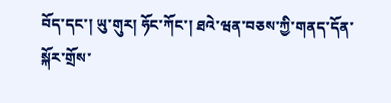བོད་དང་། ཡུ་གུར། ཧོང་ཀོང་། ཐའེ་ཝན་བཅས་ཀྱི་གནད་དོན་སྐོར་གྲོས་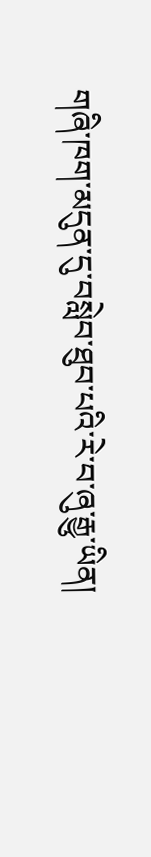གཞི་ཁག་མདུན་དུ་བསླེབ་ཐུབ་པའི་རེ་བ་ཞུ་རྒྱུ་ཡིན།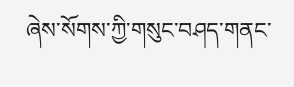ཞེས་སོགས་ཀྱི་གསུང་བཤད་གནང་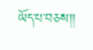ཡོད་པ་བཅས།།